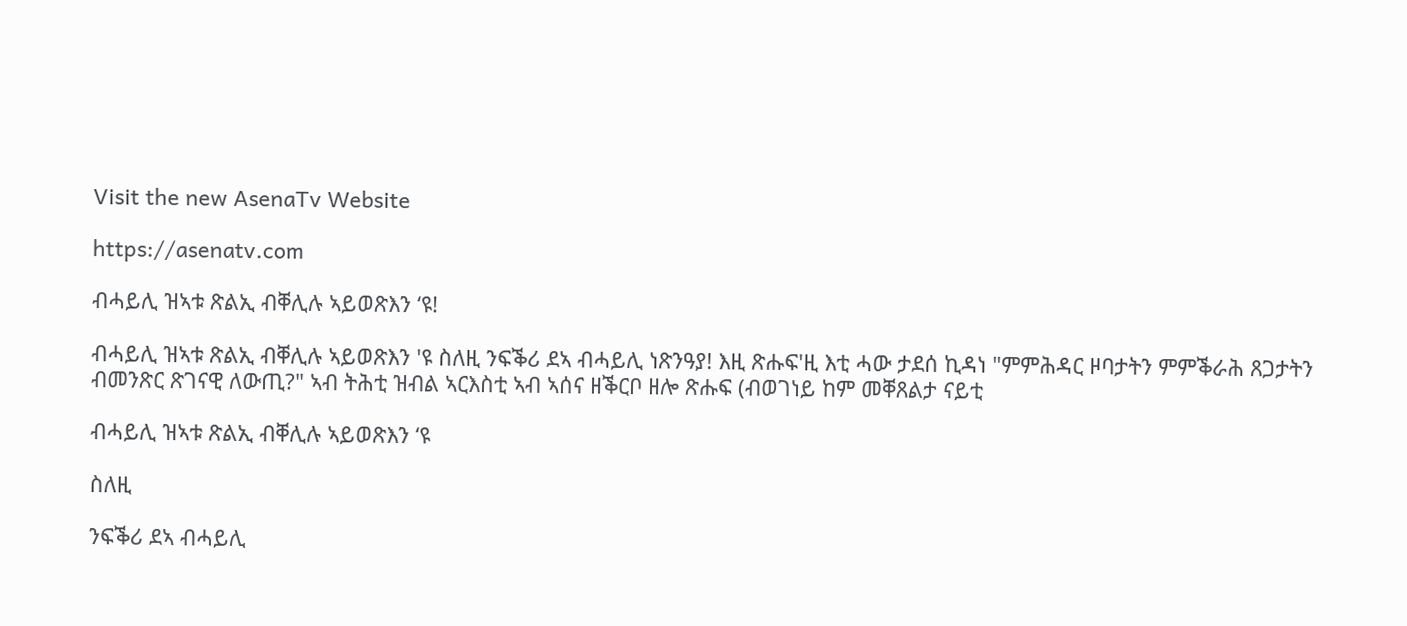Visit the new AsenaTv Website

https://asenatv.com

ብሓይሊ ዝኣቱ ጽልኢ ብቐሊሉ ኣይወጽእን ‘ዩ!

ብሓይሊ ዝኣቱ ጽልኢ ብቐሊሉ ኣይወጽእን 'ዩ ስለዚ ንፍቕሪ ደኣ ብሓይሊ ነጽንዓያ! እዚ ጽሑፍ'ዚ እቲ ሓው ታደሰ ኪዳነ "ምምሕዳር ዞባታትን ምምቕራሕ ጸጋታትን ብመንጽር ጽገናዊ ለውጢ?" ኣብ ትሕቲ ዝብል ኣርእስቲ ኣብ ኣሰና ዘቕርቦ ዘሎ ጽሑፍ (ብወገነይ ከም መቐጸልታ ናይቲ

ብሓይሊ ዝኣቱ ጽልኢ ብቐሊሉ ኣይወጽእን ‘ዩ

ስለዚ

ንፍቕሪ ደኣ ብሓይሊ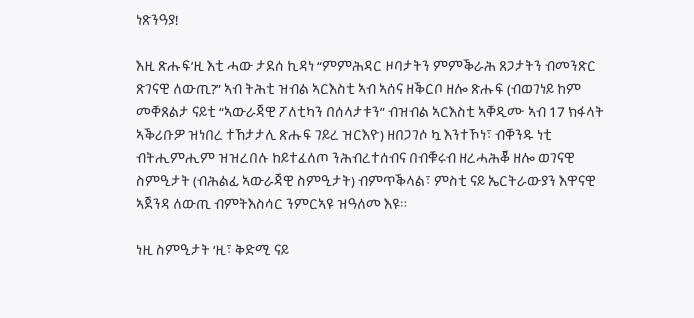ነጽንዓያ!

እዚ ጽሑፍ’ዚ እቲ ሓው ታደሰ ኪዳነ “ምምሕዳር ዞባታትን ምምቕራሕ ጸጋታትን ብመንጽር ጽገናዊ ለውጢ?” ኣብ ትሕቲ ዝብል ኣርእስቲ ኣብ ኣሰና ዘቕርቦ ዘሎ ጽሑፍ (ብወገነይ ከም መቐጸልታ ናይቲ “ኣውራጃዊ ፖለቲካን በሰላታቱን” ብዝብል ኣርእስቲ ኣቐዲሙ ኣብ 17 ክፋላት ኣቕሪቡዎ ዝነበረ ተኸታታሊ ጽሑፍ ገይረ ዝርእዮ) ዘበጋገሶ ኳ እንተኾነ፣ ብቐንዱ ነቲ ብትሒምሒም ዝዝረበሉ ከይተፈለጦ ንሕብረተሰብና በብቑሩብ ዘረሓሕቖ ዘሎ ወገናዊ ስምዒታት (ብሕልፊ ኣውራጃዊ ስምዒታት) ብምጥቕላል፣ ምስቲ ናይ ኤርትራውያን እዋናዊ ኣጀንዳ ለውጢ ብምትእስሳር ንምርኣዩ ዝዓለመ እዩ።

ነዚ ስምዒታት ‘ዚ፣ ቅድሚ ናይ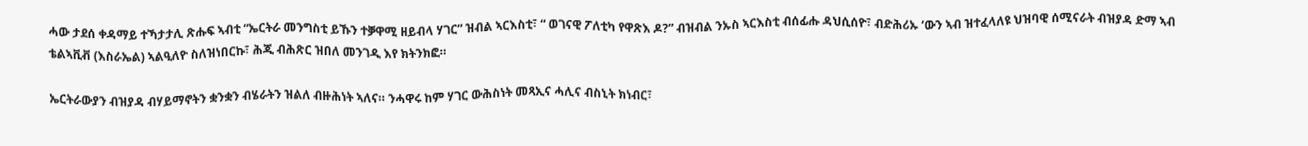ሓው ታደሰ ቀዳማይ ተኻታታሊ ጽሑፍ ኣብቲ “ኤርትራ መንግስቲ ይኹን ተቓዋሚ ዘይብላ ሃገር” ዝብል ኣርእስቲ፣ “ ወገናዊ ፖለቲካ የዋጽእ ዶ?” ብዝብል ንኡስ ኣርእስቲ ብሰፊሑ ዳህሲሰዮ፣ ብድሕሪኡ ‘ውን ኣብ ዝተፈላለዩ ህዝባዊ ሰሚናራት ብዝያዳ ድማ ኣብ ቴልኣቪቭ (እስራኤል) ኣልዒለዮ ስለዝነበርኩ፣ ሕጂ ብሕጽር ዝበለ መንገዲ እየ ክትንክፎ።

ኤርትራውያን ብዝያዳ ብሃይማኖትን ቋንቋን ብሄራትን ዝልለ ብዙሕነት ኣለና። ንሓዋሩ ከም ሃገር ውሕስነት መጻኢና ሓሊና ብስኒት ክነብር፣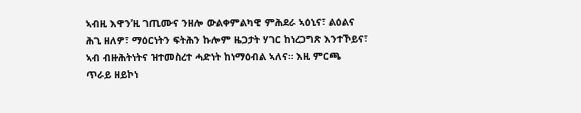ኣብዚ እዋን’ዚ ገጢሙና ንዘሎ ውልቀምልካዊ ምሕደራ ኣዕኒና፣ ልዕልና ሕጊ ዘለዎ፣ ማዕርነትን ፍትሕን ኩሎም ዜጋታት ሃገር ከነረጋግጽ እንተኾይና፣ ኣብ ብዙሕትነትና ዝተመስረተ ሓድነት ከነማዕብል ኣለና። እዚ ምርጫ ጥራይ ዘይኮነ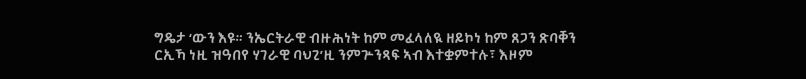ግዴታ ‘ውን እዩ። ንኤርትራዊ ብዙሕነት ከም መፈላለዪ ዘይኮነ ከም ጸጋን ጽባቐን ርኢኻ ነዚ ዝዓበየ ሃገራዊ ባህጊ’ዚ ንምጕንጻፍ ኣብ እተቋምተሉ፣ እዞም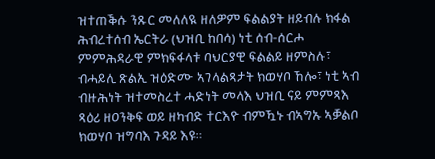ዝተጠቕሱ ንጹር መለለዪ ዘለዎም ፍልልያት ዘይብሉ ክፋል ሕብረተሰብ ኤርትራ (ህዝቢ ከበሳ) ነቲ ሰብ-ሰርሖ ምምሕዳራዊ ምክፍፋላቱ ባህርያዊ ፍልልይ ዘምስሉ፣ ብሓይሊ ጽልኢ ዝዕድሙ ኣገላልጻታት ክወሃቦ ኸሎ፣ ነቲ ኣብ ብዙሕነት ዝተመስረተ ሓድነት መላእ ህዝቢ ናይ ምምጻእ ጻዕሪ ዘዐንቅፍ ወይ ዘካብድ ተርእዮ ብምዃኑ ብኣግኡ ኣቓልቦ ክወሃቦ ዝግባእ ጉዳይ እዩ።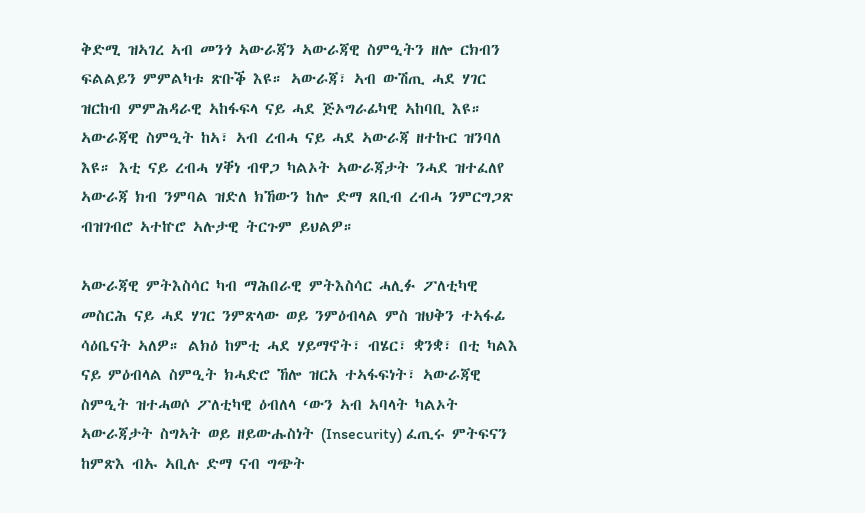ቅድሚ ዝኣገረ ኣብ መንጎ ኣውራጃን ኣውራጃዊ ስምዒትን ዘሎ ርክብን ፍልልይን ምምልካቱ ጽቡቕ እዩ። ኣውራጃ፣ ኣብ ውሽጢ ሓደ ሃገር ዝርከብ ምምሕዳራዊ ኣከፋፍላ ናይ ሓደ ጅኦግራፊካዊ ኣከባቢ እዩ። ኣውራጃዊ ስምዒት ከኣ፣ ኣብ ረብሓ ናይ ሓደ ኣውራጃ ዘተኩር ዝንባለ እዩ። እቲ ናይ ረብሓ ሃቐነ ብዋጋ ካልኦት ኣውራጃታት ንሓደ ዝተፈለየ ኣውራጃ ክብ ንምባል ዝድለ ክኸውን ከሎ ድማ ጸቢብ ረብሓ ንምርግጋጽ ብዝገብሮ ኣተኵሮ ኣሉታዊ ትርጉም ይህልዎ።

ኣውራጃዊ ምትእስሳር ካብ ማሕበራዊ ምትእስሳር ሓሊፉ ፖለቲካዊ መስርሕ ናይ ሓደ ሃገር ንምጽላው ወይ ንምዕብላል ምስ ዝህቅን ተኣፋፊ ሳዕቤናት ኣለዎ። ልክዕ ከምቲ ሓደ ሃይማኖት፣ ብሄር፣ ቋንቋ፣ በቲ ካልእ ናይ ምዕብላል ስምዒት ክሓድሮ ኸሎ ዝርአ ተኣፋፍነት፣ ኣውራጃዊ ስምዒት ዝተሓወሶ ፖለቲካዊ ዕብለላ ‘ውን ኣብ ኣባላት ካልኦት ኣውራጃታት ስግኣት ወይ ዘይውሑስነት (Insecurity) ፈጢሩ ምትፍናን ከምጽእ ብኡ ኣቢሉ ድማ ናብ ግጭት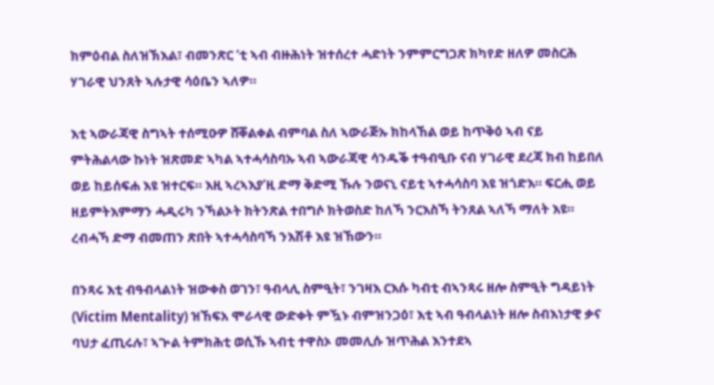ክምዕብል ስለዝኽእል፣ ብመንጽር ‘ቲ ኣብ ብዙሕነት ዝተሰረተ ሓድነት ንምምርግጋጽ ክካየድ ዘለዎ መስርሕ ሃገራዊ ህንጸት ኣሉታዊ ሳዕቤን ኣለዎ።

እቲ ኣውራጃዊ ስግኣት ተሰሚዑዎ ሸቐልቀል ብምባል ስለ ኣውራጅኡ ክከላኸል ወይ ከጥቅዕ ኣብ ናይ ምትሕልላው ኩነት ዝጽመድ ኣካል ኣተሓሳስባኡ ኣብ ኣውራጃዊ ሳንዱቕ ተዓብዒቡ ናብ ሃገራዊ ደረጃ ክብ ከይበለ ወይ ከይሰፍሐ እዩ ዝተርፍ። እዚ ኣረኣእያ’ዚ ድማ ቅድሚ ኹሉ ንወናኒ ናይቲ ኣተሓሳስባ እዩ ዝጎድእ። ፍርሒ ወይ ዘይምትእምማን ሓዲሩካ ንኻልኦት ክትንጽል ተበግሶ ክትወስድ ከለኻ ንርእስኻ ትንጸል ኣለኻ ማለት እዩ። ረብሓኻ ድማ ብመጠን ጽበት ኣተሓሳስባኻ ንእሽቶ እዩ ዝኸውን።

በንጻሩ እቲ ብዓብላልነት ዝውቀስ ወገን፣ ዓብላሊ ስምዒት፣ ንገዛእ ርእሱ ካብቲ ብኣንጻሩ ዘሎ ስምዒት ግዳይነት (Victim Mentality) ዝኸፍአ ሞራላዊ ውድቀት ምዃኑ ብምዝንጋዕ፣ እቲ ኣብ ዓብላልነት ዘሎ ስብእነታዊ ቃና ባህታ ፈጢሩሉ፣ ኣጕል ትምክሕቲ ወሲኹ ኣብቲ ተዋስኦ መመሊሱ ዝጥሕል እንተደኣ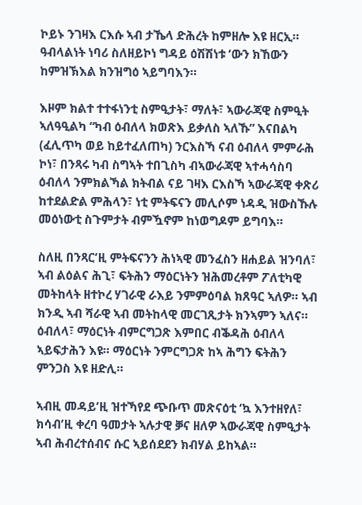ኮይኑ ንገዛእ ርእሱ ኣብ ታኼላ ድሕረት ከምዘሎ እዩ ዘርኢ። ዓብላልነት ነባሪ ስለዘይኮነ ግዳይ ዕሽሽነቱ ‘ውን ክኸውን ከምዝኽእል ክንዝግዕ ኣይግባእን።

እዞም ክልተ ተተፋነንቲ ስምዒታት፣ ማለት፣ ኣውራጃዊ ስምዒት ኣለዓዒልካ “ካብ ዕብለላ ክወጽእ ይቃለስ ኣለኹ” እናበልካ (ፈሊጥካ ወይ ከይተፈለጠካ) ንርእስኻ ናብ ዕብለላ ምምራሕ ኮነ፣ በንጻሩ ካብ ስግኣት ተበጊስካ ብኣውራጃዊ ኣተሓሳስባ ዕብለላ ንምክልኻል ክትብል ናይ ገዛእ ርእስኻ ኣውራጃዊ ቀጽሪ ከተደልድል ምሕላን፣ ነቲ ምትፍናን መሊሶም ነዳዲ ዝውስኹሉ መዕነውቲ ስጉምታት ብምዃኖም ከነወግዶም ይግባእ።

ስለዚ በንጻር’ዚ ምትፍናንን ሕነኣዊ መንፈስን ዘሐይል ዝንባለ፣ ኣብ ልዕልና ሕጊ፣ ፍትሕን ማዕርነትን ዝሕመረቶም ፖለቲካዊ መትከላት ዘተኮረ ሃገራዊ ራእይ ንምምዕባል ክጸዓር ኣለዎ። ኣብ ክንዲ ኣብ ሻራዊ ኣብ መትከላዊ መርገጺታት ክንኣምን ኣለና። ዕብለላ፣ ማዕርነት ብምርግጋጽ እምበር ብቕዳሕ ዕብለላ ኣይፍታሕን እዩ። ማዕርነት ንምርግጋጽ ከኣ ሕግን ፍትሕን ምንጋስ እዩ ዘድሊ።

ኣብዚ መዳይ’ዚ ዝተኻየደ ጭቡጥ መጽናዕቲ ‘ኳ እንተዘየለ፣ ክሳብ’ዚ ቀረባ ዓመታት ኣሉታዊ ቓና ዘለዎ ኣውራጃዊ ስምዒታት ኣብ ሕብረተሰብና ሱር ኣይሰደደን ክብሃል ይከኣል።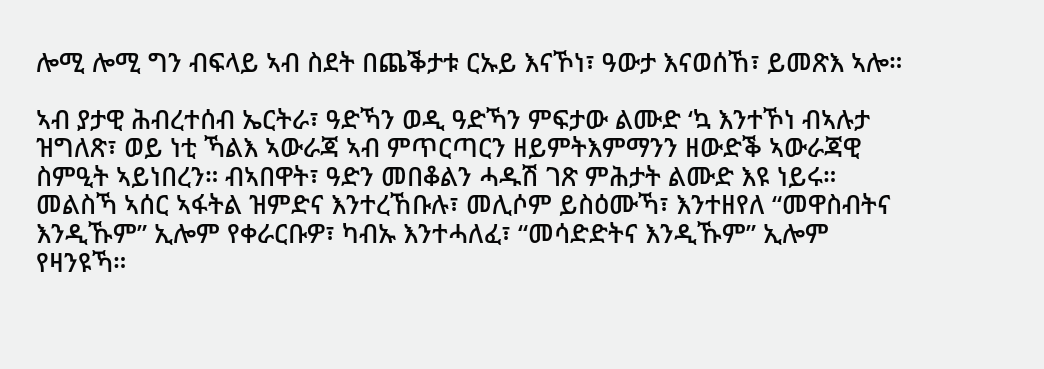ሎሚ ሎሚ ግን ብፍላይ ኣብ ስደት በጨቕታቱ ርኡይ እናኾነ፣ ዓውታ እናወሰኸ፣ ይመጽእ ኣሎ።

ኣብ ያታዊ ሕብረተሰብ ኤርትራ፣ ዓድኻን ወዲ ዓድኻን ምፍታው ልሙድ ‘ኳ እንተኾነ ብኣሉታ ዝግለጽ፣ ወይ ነቲ ኻልእ ኣውራጃ ኣብ ምጥርጣርን ዘይምትእምማንን ዘውድቕ ኣውራጃዊ ስምዒት ኣይነበረን። ብኣበዋት፣ ዓድን መበቆልን ሓዱሽ ገጽ ምሕታት ልሙድ እዩ ነይሩ። መልስኻ ኣሰር ኣፋትል ዝምድና እንተረኸቡሉ፣ መሊሶም ይስዕሙኻ፣ እንተዘየለ “መዋስብትና እንዲኹም” ኢሎም የቀራርቡዎ፣ ካብኡ እንተሓለፈ፣ “መሳድድትና እንዲኹም” ኢሎም የዛንዩኻ።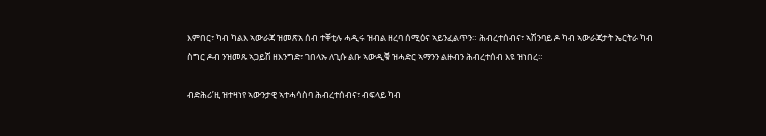እምበር፣ ካብ ካልእ ኣውራጃ ዝመጽአ ሰብ ተቐቲሉ ሓዲሩ ዝብል ዘረባ ሰሚዕና ኣይንፈልጥን። ሕብረተሰብና፣ ኣሽንባይ ዶ ካብ ኣውራጃታት ኤርትራ ካብ ስግር ዶብ ንዝመጹ ኣጋይሽ ዘእንግድ፣ ገበላኡ ለጊሱ ልቡ ኣውዲቑ ዝሓድር ኣማንን ልዙብን ሕብረተሰብ እዩ ዝነበረ።

ብድሕሪ’ዚ ዝተዛነየ ኣውንታዊ ኣተሓሳስባ ሕብረተሰብና፣ ብፍላይ ካብ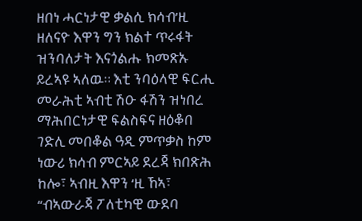ዘበነ ሓርነታዊ ቃልሲ ክሳብ’ዚ ዘለናዮ እዋን ግን ክልተ ጥሩፋት ዝንባለታት እናጎልሑ ክመጽኡ ይረኣዩ ኣለዉ። እቲ ንባዕላዊ ፍርሒ መራሕቲ ኣብቲ ሽዑ ፋሽን ዝነበረ ማሕበርነታዊ ፍልስፍና ዘዕቆበ ገድሊ መበቆል ዓዲ ምጥቃስ ከም ነውሪ ክሳብ ምርኣይ ደረጃ ክበጽሕ ከሎ፣ ኣብዚ እዋን ‘ዚ ኸኣ፣ “ብኣውራጃ ፖለቲካዊ ውደባ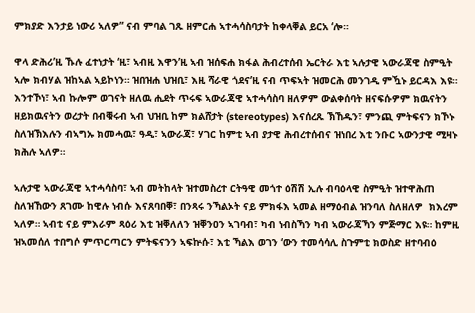ምክያድ እንታይ ነውሪ ኣለዎ” ናብ ምባል ገጹ ዘምርሐ ኣተሓሳስባታት ከቀላቐል ይርአ ‘ሎ።

ዋላ ድሕሪ’ዚ ኹሉ ፈተነታት ‘ዚ፣ ኣብዚ እዋን’ዚ ኣብ ዝሰፍሐ ክፋል ሕብረተሰብ ኤርትራ እቲ ኣሉታዊ ኣውራጃዊ ስምዒት ኣሎ ክብሃል ዝከኣል ኣይኮነን። ዝበዝሐ ህዝቢ፣ እዚ ሻራዊ ጎደና’ዚ ናብ ጥፍኣት ዝመርሕ መንገዲ ምዃኑ ይርዳእ እዩ። እንተኾነ፣ ኣብ ኩሎም ወገናት ዘለዉ ሒደት ጥሩፍ ኣውራጃዊ ኣተሓሳስባ ዘለዎም ውልቀሰባት ዘናፍሱዎም ክዉናትን ዘይክዉናትን ወረታት በብቑሩብ ኣብ ህዝቢ ከም ክልሸታት (stereotypes) እናሰረጹ ኽኸዱን፣ ምንጪ ምትፍናን ክኾኑ ስለዝኽእሉን ብኣግኡ ክመሓዉ፣ ዓዲ፣ ኣውራጃ፣ ሃገር ከምቲ ኣብ ያታዊ ሕብረተሰብና ዝነበረ እቲ ንቡር ኣውንታዊ ሚዛኑ ክሕሉ ኣለዎ።

ኣሉታዊ ኣውራጃዊ ኣተሓሳስባ፣ ኣብ መትከላት ዝተመስረተ ርትዓዊ መጎተ ዕሽሽ ኢሉ ብባዕላዊ ስምዒት ዝተዋሕጠ ስለዝኸውን ጸገሙ ከዊሉ ነብሱ እናጸባበቐ፣ በንጻሩ ንኻልኦት ናይ ምክፋእ ኣመል ዘማዕብል ዝንባለ ስለዘለዎ  ክእረም ኣለዎ። ኣብቲ ናይ ምእራም ጻዕሪ እቲ ዝቐለለን ዝቐንዐን ኣገባብ፣ ካብ ነብስኻን ካብ ኣውራጃኻን ምጅማር እዩ። ከምዚ ዝኣመሰለ ተበግሶ ምጥርጣርን ምትፍናንን ኣፍኵሱ፣ እቲ ኻልእ ወገን ‘ውን ተመሳሳሊ ስጉምቲ ክወስድ ዘተባብዕ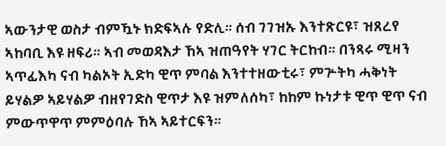ኣውንታዊ ወስታ ብምዃኑ ክድፍኣሉ የድሊ። ሰብ ገገዝኡ እንተጽርዩ፣ ዝጸረየ ኣከባቢ እዩ ዘፍሪ። ኣብ መወዳእታ ኸኣ ዝጠዓየት ሃገር ትርከብ። በንጻሩ ሚዛን ኣጥፊእካ ናብ ካልኦት ኢድካ ዊጥ ምባል እንተተዘውቲሩ፣ ምጕትካ ሓቅነት ይሃልዎ ኣይሃልዎ ብዘየገድስ ዊጥታ እዩ ዝምለሰካ፣ ከከም ኩነታቱ ዊጥ ዊጥ ናብ ምውጥዋጥ ምምዕባሉ ኸኣ ኣይተርፍን።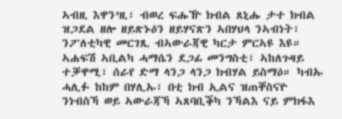ኣብዚ እዋን’ዚ፣ ብወረ ፍሑዅ ክብል ጸኒሑ ታተ ክብል ዝጋደል ዘሎ ዘይጽኑዕን ዘይሃናጽን ኣበሃህላ ንኣብነት፣ ንፖለቲካዊ መርገጺ ብኣውራጃዊ ካርታ ምርኣዩ እዩ። ኣሐፍሽ ኣቢልካ ሓማሴን ደጋፊ መንግስቲ፣ ኣከለጉዛይ ተቓዋሚ፣ ሰራየ ድማ ላንጋ ላንጋ ክብሃል ይስማዕ። ካብኡ ሓሊፉ ከከም በሃሊኡ፣ በቲ ክብ ኢልና ዝጠቐስናዮ ንነብስኻ ወይ ኣውራጃኻ ኣጸባቢቕካ ንኻልእ ናይ ምክፋእ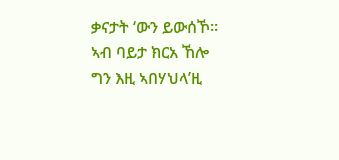ቃናታት ‘ውን ይውሰኾ። ኣብ ባይታ ክርአ ኸሎ ግን እዚ ኣበሃህላ’ዚ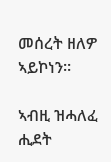መሰረት ዘለዎ ኣይኮነን።

ኣብዚ ዝሓለፈ ሒደት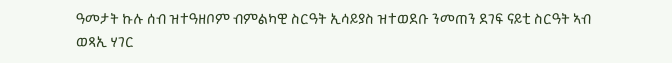ዓመታት ኩሉ ሰብ ዝተዓዘቦም ብምልካዊ ስርዓት ኢሳይያስ ዝተወደቡ ንመጠን ደገፍ ናይቲ ስርዓት ኣብ ወጻኢ ሃገር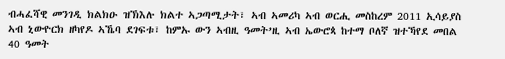ብሓፈሻዊ መንገዲ ክልክዑ ዝኽእሉ ክልተ ኣጋጣሚታት፣ ኣብ ኣመሪካ ኣብ ወርሒ መስከረም 2011 ኢሳይያስ ኣብ ኒውዮርክ ዘካየዶ ኣኼባ ደገፍቱ፣ ከምኡ ውን ኣብዚ ዓመት’ዚ ኣብ ኤውሮጳ ከተማ ቦለኛ ዝተኻየደ መበል 40 ዓመት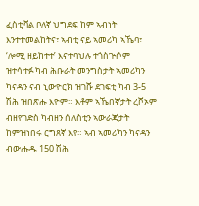ፈስቲቫል ቦለኛ ህግደፍ ከም ኣብነት እንተተመልከትና፣ ኣብቲ ናይ ኣመሪካ ኣኼባ፣ ‘ሎሚ ዘይከተተ’ እናተባህሉ ተጎስጕሶም ዝተሳተፉ ካብ ሕቡራት መንግስታት ኣመሪካን ካናዳን ናብ ኒውዮርክ ዝገሹ ደገፍቲ ካብ 3-5 ሽሕ ዝበጽሑ እዮም። እቶም ኣኼበኛታት ረሾኦም ብዘየገድስ ካብዘን ሰለስቲን ኣውራጃታት ከምዝነበሩ ርግጸኛ እየ። ኣብ ኣመሪካን ካናዳን ብውሑዱ 150 ሽሕ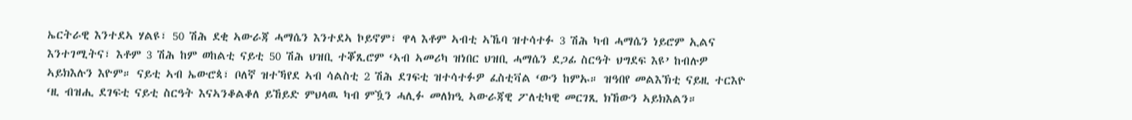ኤርትራዊ እንተደኣ ሃልዩ፣ 50 ሽሕ ደቂ ኣውራጃ ሓማሴን እንተደኣ ኮይኖም፣ ዋላ እቶም ኣብቲ ኣኼባ ዝተሳተፉ 3 ሽሕ ካብ ሓማሴን ነይሮም ኢልና እንተገሚትና፣ እቶም 3 ሽሕ ከም ወከልቲ ናይቲ 50 ሽሕ ህዝቢ ተቖጺሮም ‘ኣብ ኣመሪካ ዝነበር ህዝቢ ሓማሴን ደጋፊ ስርዓት ህግደፍ እዩ’ ከብሉዎ ኣይክእሉን እዮም። ናይቲ ኣብ ኤውሮጳ፣ ቦለኛ ዝተኻየደ ኣብ ሳልስቲ 2 ሽሕ ደገፍቲ ዝተሳተፉዎ ፈስቲቫል ‘ውን ከምኡ። ዝዓበየ መልእኽቲ ናይዚ ተርእዮ ‘ዚ ብዝሒ ደገፍቲ ናይቲ ስርዓት እናኣንቆልቆለ ይኸይድ ምህላዉ ካብ ምዃን ሓሊፉ መለክዒ ኣውራጃዊ ፖለቲካዊ መርገጺ ክኸውን ኣይክእልን።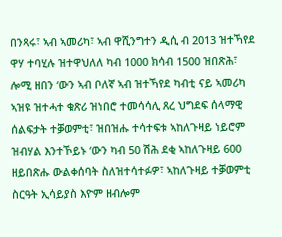በንጻሩ፣ ኣብ ኣመሪካ፣ ኣብ ዋሺንግተን ዲሲ ብ 2013 ዝተኻየደ ዋሃ ተባሂሉ ዝተዋህለለ ካብ 1000 ክሳብ 1500 ዝበጽሕ፣ ሎሚ ዘበን ‘ውን ኣብ ቦለኛ ኣብ ዝተኻየደ ካብቲ ናይ ኣመሪካ ኣዝዩ ዝተሓተ ቁጽሪ ዝነበሮ ተመሳሳሊ ጸረ ህግደፍ ሰላማዊ ሰልፍታት ተቓወምቲ፣ ዝበዝሑ ተሳተፍቱ ኣከለጉዛይ ነይሮም ዝብሃል እንተኾይኑ ‘ውን ካብ 50 ሽሕ ደቂ ኣከለጉዛይ 600 ዘይበጽሑ ውልቀሰባት ስለዝተሳተፉዎ፣ ኣከለጉዛይ ተቓወምቲ ስርዓት ኢሳይያስ እዮም ዘብሎም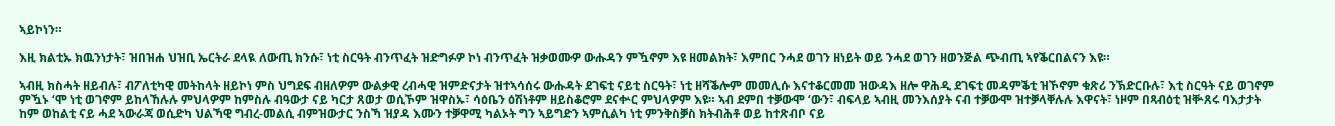ኣይኮነን።

እዚ ክልቲኡ ክዉንነታት፣ ዝበዝሐ ህዝቢ ኤርትራ ደላዪ ለውጢ ክንሱ፣ ነቲ ስርዓት ብንጥፈት ዝድግፉዎ ኮነ ብንጥፈት ዝቃወሙዎ ውሑዳን ምዃኖም እዩ ዘመልክት፣ እምበር ንሓደ ወገን ዘነይት ወይ ንሓደ ወገን ዘወንጅል ጭብጢ ኣየቕርበልናን እዩ።

ኣብዚ ክስሓት ዘይብሉ፣ ብፖለቲካዊ መትከላት ዘይኮነ ምስ ህግደፍ ብዘለዎም ውልቃዊ ረብሓዊ ዝምድናታት ዝተኣሳሰሩ ውሑዳት ደገፍቲ ናይቲ ስርዓት፣ ነቲ ዘሻቕሎም መመሊሱ እናተቆርመመ ዝውዳእ ዘሎ ዋሕዲ ደገፍቲ መዳምቕቲ ዝኾኖም ቁጽሪ ንኽድርቡሉ፣ እቲ ስርዓት ናይ ወገኖም ምዃኑ ‘ሞ ነቲ ወገኖም ይከላኸሉሉ ምህላዎም ከምስሉ ብዓውታ ናይ ካርታ ጸወታ ወሲኾም ዝዋስኡ፣ ሳዕቤን ዕሽነቶም ዘይስቆሮም ደናቍር ምህላዎም እዩ። ኣብ ደምበ ተቓውሞ ‘ውን፣ ብፍላይ ኣብዚ መንእሰያት ናብ ተቓውሞ ዝተቓላቐሉሉ እዋናት፣ ነዞም በጻብዕቲ ዝቝጸሩ ባእታታት ከም ወከልቲ ናይ ሓደ ኣውራጃ ወሲድካ ህልኻዊ ግብረ-መልሲ ብምዝውታር ንስኻ ዝያዳ እሙን ተቓዋሚ ካልኦት ግን ኣይግድን ኣምሲልካ ነቲ ምንቅስቓስ ክትብሕቶ ወይ ከተጽብቦ ናይ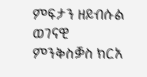ምፍታን ዘይብሱል ወገናዊ ምንቅስቓስ ክርአ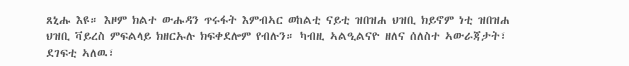ጸኒሑ እዩ። እዞም ክልተ ውሑዳን ጥሩፋት እምብኣር ወከልቲ ናይቲ ዝበዝሐ ህዝቢ ክይኖም ነቲ ዝበዝሐ ህዝቢ ቫይረስ ምፍልላይ ክዘርኡሉ ክፍቀደሎም የብሉን። ካብዚ ኣልዒልናዮ ዘለና ሰለስተ ኣውራጃታት፣ ደገፍቲ ኣለዉ፣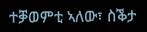ተቓወምቲ ኣለው፣ ስቕታ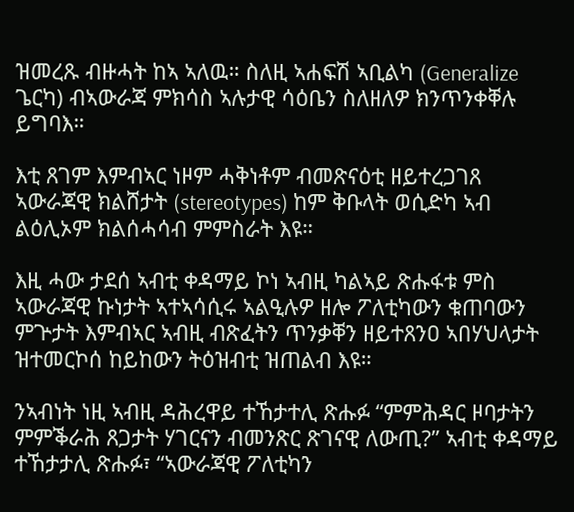ዝመረጹ ብዙሓት ከኣ ኣለዉ። ስለዚ ኣሐፍሽ ኣቢልካ (Generalize ጌርካ) ብኣውራጃ ምክሳስ ኣሉታዊ ሳዕቤን ስለዘለዎ ክንጥንቀቐሉ ይግባእ።

እቲ ጸገም እምብኣር ነዞም ሓቅነቶም ብመጽናዕቲ ዘይተረጋገጸ ኣውራጃዊ ክልሸታት (stereotypes) ከም ቅቡላት ወሲድካ ኣብ ልዕሊኦም ክልሰሓሳብ ምምስራት እዩ።

እዚ ሓው ታደሰ ኣብቲ ቀዳማይ ኮነ ኣብዚ ካልኣይ ጽሑፋቱ ምስ ኣውራጃዊ ኩነታት ኣተኣሳሲሩ ኣልዒሉዎ ዘሎ ፖለቲካውን ቁጠባውን ምጕታት እምብኣር ኣብዚ ብጽፈትን ጥንቃቐን ዘይተጸንዐ ኣበሃህላታት ዝተመርኮሰ ከይከውን ትዕዝብቲ ዝጠልብ እዩ።

ንኣብነት ነዚ ኣብዚ ዳሕረዋይ ተኸታተሊ ጽሑፉ “ምምሕዳር ዞባታትን ምምቕራሕ ጸጋታት ሃገርናን ብመንጽር ጽገናዊ ለውጢ?” ኣብቲ ቀዳማይ ተኸታታሊ ጽሑፉ፣ “ኣውራጃዊ ፖለቲካን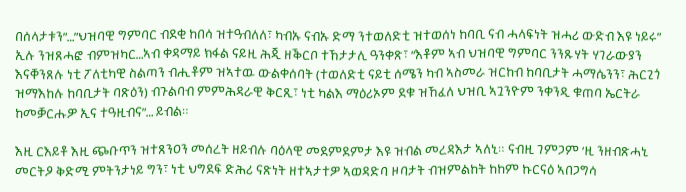በሰላታቱን”…”ህዝባዊ ግምባር ብደቂ ከበሳ ዝተዓብለለ፣ ካብኡ ናብኡ ድማ ንተወለድቲ ዝተወሰነ ከባቢ ናብ ሓላፍነት ዝሓሪ ውድብ እዩ ነይሩ” ኢሉ ንዝጸሓፎ ብምዝካር…ኣብ ቀዳማይ ክፋል ናይዚ ሕጂ ዘቕርቦ ተኸታታሊ ዓንቀጽ፣ “እቶም ኣብ ህዝባዊ ግምባር ንንጹሃት ሃገራውያን እናቐንጸሉ ነቲ ፖለቲካዊ ስልጣን ብሒቶም ዝኣተዉ ውልቀሰባት (ተወለድቲ ናይቲ ሰሜን ካብ ኣስመራ ዝርከብ ከባቢታት ሓማሴንን፣ ሕርጊጎ ዝማእከሉ ከባቢታት ባጽዕን) ብጉልባብ ምምሕዳራዊ ቅርጺ፣ ነቲ ካልእ ማዕሪኦም ደቁ ዝኸፈለ ህዝቢ ኣጓንዮም ንቀንዲ ቁጠባ ኤርትራ ከመቓርሑዎ ኢና ተዓዚብና”… ይብል።

እዚ ርእይቶ እዚ ጭቡጥን ዝተጸንዐን መሰረት ዘይብሉ ባዕላዊ መደምደምታ እዩ ዝብል መረዳእታ ኣለኒ። ናብዚ ገምጋም ‘ዚ ንዘብጽሓኒ መርትዖ ቅድሚ ምትንታነይ ግን፣ ነቲ ህግደፍ ድሕሪ ናጽነት ዘተኣታተዎ ኣወዳድባ ዞባታት ብዝምልከት ከከም ኩርናዕ ኣበጋግሳ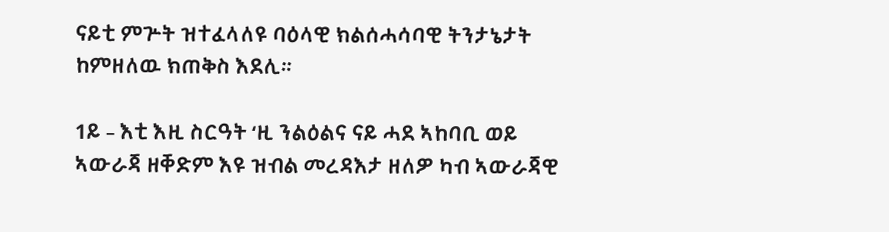ናይቲ ምጕት ዝተፈላለዩ ባዕላዊ ክልሰሓሳባዊ ትንታኔታት ከምዘለዉ ክጠቅስ እደሊ።

1ይ – እቲ እዚ ስርዓት ‘ዚ ንልዕልና ናይ ሓደ ኣከባቢ ወይ ኣውራጃ ዘቐድም እዩ ዝብል መረዳእታ ዘለዎ ካብ ኣውራጃዊ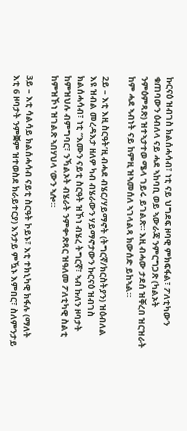ኩርናዕ ዝብገስ ክልሰሓሳብ፣ ነቲ ናይ ህግደፍ ዞባዊ ምክፍፋል፣ ፖለቲካውን ቁጠባውን ዕብለላ ናይ ሓደ ኣከባቢ ወይ ኣውራጃ ንምርግጋጽ (ካልኦት ንምዕምጻጽ) ዝተኣታተወ ሜላ ገይሩ ይገልጽ። እዚ ብሓው ታደሰ ዝቐረበ ዝርዝራት ከም ሓደ ኣብነት ናይ ከምዚ ዝኣመሰለ ኣገላልጻ ክውሰድ ይከኣል።

2ይ – እቲ እዚ ስርዓት’ዚ ብሓደ ብሄር/ሃይማኖት (ትግርኛ/ክርስትያን) ዝዕብለል እዩ ዝብል መረዳእታ ዘለዎ ካብ ብሄራውን ሃይማኖታውን ኩርናዕ ዝብገስ ክልሰሓሳብ፣ ነቲ “እሙን ናይቲ ስርዓት ዝኾነ ብሄረ ትግርኛ፣ ኣብ ኩለን ዞባታት ከምዝህሉ ብምግባር፣ ንኻልኦት ብሄራት ንምቍጽጻር ዝዓለመ ፖለቲካዊ ስልቲ ከምዝኾነ ዝገልጽ ኣበሃህላ ‘ውን ኣሎ።

3ይ – እቲ ሳልሳይ ክልሰሓሳብ ናይቲ ስርዓት ኮይኑ፣ እቲ ተክኒካዊ ክፋሉ (ማለት እቲ 6 ዞባታት ንምቛም ዝተወስደ ክራይተርያ) እንታይ ምዃኑ እምበር፣ ስለምንታይ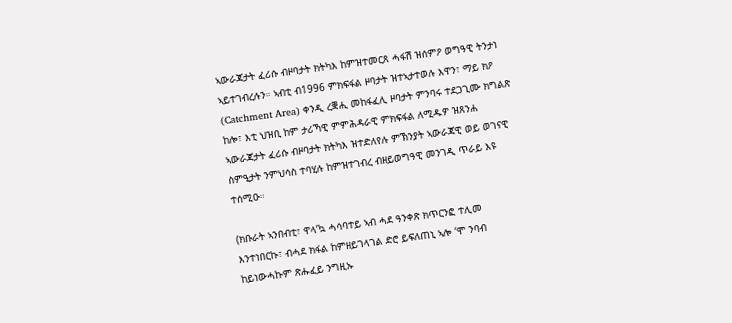ኣውራጃታት ፈሪሱ ብዞባታት ክትካእ ከምዝተመርጸ ሓፋሽ ዝሰምዖ ወግዓዊ ትንታነ ኣይተገብረሉን። ኣብቲ ብ1996 ምክፍፋል ዞባታት ዝተኣታተወሉ እዋን፣ ማይ ክዖ (Catchment Area) ቀንዲ ረቛሒ መከፋፈሊ ዞባታት ምንባሩ ተደጋጊሙ ክግልጽ ከሎ፣ እቲ ህዝቢ ከም ታሪኻዊ ምምሕዳራዊ ምክፍፋል ለሚዱዎ ዝጸንሐ ኣውራጃታት ፈሪሱ ብዞባታት ክትካእ ዝተድለየሉ ምኽንያት ኣውራጃዊ ወይ ወገናዊ ስምዒታት ንምህሳስ ተባሂሉ ከምዝተገብረ ብዘይወግዓዊ መንገዲ ጥራይ እዩ ተሰሚዑ።

(ክቡራት ኣንበብቲ፣ ዋላ’ኳ ሓሳባተይ ኣብ ሓደ ዓንቀጽ ክጥርንፎ ተሊመ እንተነበርኩ፣ ብሓደ ክፋል ከምዘይገላገል ድሮ ይፍለጠኒ ኣሎ ‘ሞ ንባብ ከይነውሓኩም ጽሑፈይ ንግዚኡ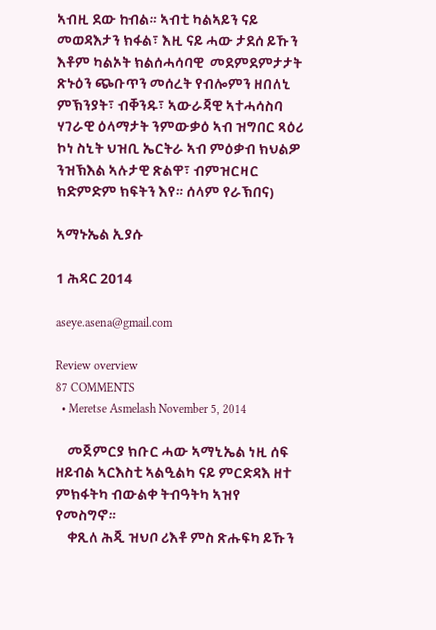ኣብዚ ደው ከብል። ኣብቲ ካልኣይን ናይ መወዳእታን ክፋል፣ እዚ ናይ ሓው ታደሰ ይኹን እቶም ካልኦት ክልሰሓሳባዊ  መደምደምታታት ጽኑዕን ጭቡጥን መሰረት የብሎምን ዘበለኒ ምኽንያት፣ ብቐንዱ፣ ኣውራጃዊ ኣተሓሳስባ ሃገራዊ ዕላማታት ንምውቃዕ ኣብ ዝግበር ጻዕሪ ኮነ ስኒት ህዝቢ ኤርትራ ኣብ ምዕቃብ ክህልዎ ንዝኽእል ኣሉታዊ ጽልዋ፣ ብምዝርዛር ክድምድም ክፍትን እየ። ሰላም የራኽበና)

ኣማኑኤል ኢያሱ

1 ሕዳር 2014

aseye.asena@gmail.com

Review overview
87 COMMENTS
  • Meretse Asmelash November 5, 2014

    መጀምርያ ክቡር ሓው ኣማኒኤል ነዚ ሰፍ ዘይብል ኣርእስቲ ኣልዒልካ ናይ ምርድዳእ ዘተ ምክፋትካ ብውልቀ ትብዓትካ ኣዝየ የመስግኖ።
    ቀጺለ ሕጂ ዝህቦ ሪእቶ ምስ ጽሑፍካ ይኹን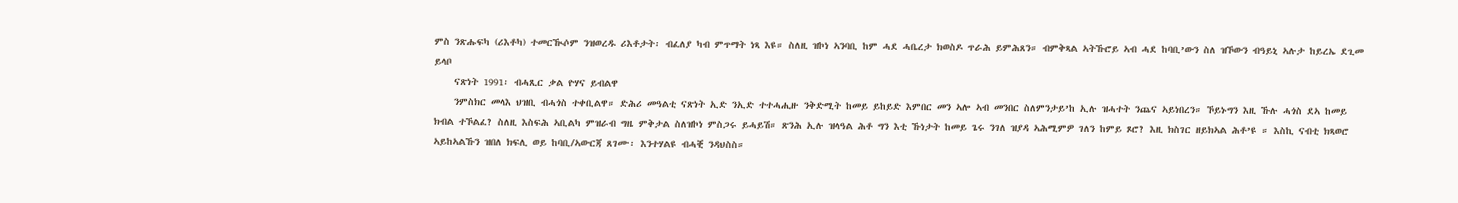ምስ ንጽሑፍካ (ሪእቶካ) ተመርዂሶም ንዝወረዱ ሪእቶታት፡ ብፈለያ ካብ ምጥማት ነጻ እዩ። ስለዚ ዝኮነ ኣንባቢ ከም ሓደ ሓቤረታ ክወስዶ ጥራሕ ይምሕጸን። ብምቅጻል ኣትኹሮይ ኣብ ሓደ ከባቢ’ውን ስለ ዝኾውን ብዓይኒ ኣሉታ ከይረኤ ደጊመ ይላቦ
    ናጽነት 1991፡ ብሓጺር ቃል ዮሃና ይብልዋ
    ንምስክር መላእ ህዝቢ ብሓጎስ ተቀቢልዋ። ድሕሪ መዓልቲ ናጽነት ኢድ ንኢድ ተተሓሒዙ ንቅድሚት ከመይ ይከይድ እምበር መን ኣሎ ኣብ መንበር ስለምንታይ’ከ ኢሉ ዝሓተት ንጨና ኣይነበረን። ኾይኑግን እዚ ኹሉ ሓጎስ ደኣ ከመይ ክብል ተኾልፈ? ስለዚ እስፍሕ ኣቢልካ ምዝራብ ግዜ ምቅታል ስለዝኮነ ምስጋሩ ይሓይሽ። ጽንሕ ኢሉ ዝላዓል ሕቶ ግን እቲ ኹነታት ከመይ ጌሩ ንገለ ዝያዳ ኣሕሚምዎ ገለን ከምይ ጾሮ? እዚ ክስገር ዘይክኣል ሕቶ’ዩ ። እስኪ ናብቲ ክጻወሮ ኣይከኣልኹን ዝበለ ክፍሊ ወይ ከባቢ/ኣውርጃ ጸገሙ፡ እንተሃልዩ ብሓቒ ንዳህስስ።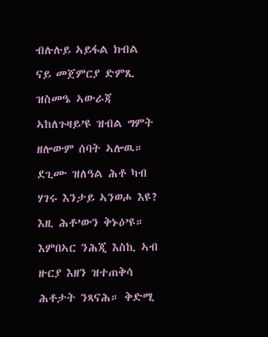ብሉሉይ ኣይፋል ክብል ናይ መጀምርያ ድምጺ ዝስመዔ ኣውራጃ ኣከለጉዛይ’ዩ ዝብል ግምት ዘሎውም ሰባት ኣሎዉ። ደጊሙ ዝለዓል ሕቶ ካብ ሃገሩ እንታይ ኣንወሖ እዩ? እዚ ሕቶ’ውን ቅኑዕ’ዩ። እምበኣር ንሕጂ እስኪ ኣብ ዙርያ እዘን ዝተጠቅሳ ሕቶታት ንጻናሕ። ቅድሚ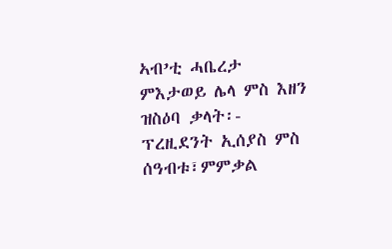ኣብ’ቲ ሓቤረታ ምእታወይ ሌላ ምስ እዘን ዝስዕባ ቃላት፡- ፕረዚደንት ኢሰያስ ምስ ሰዓብቱ፣ምምቃል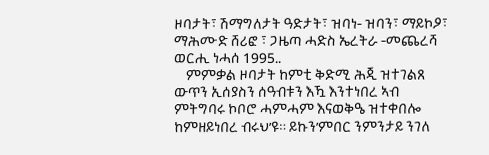ዞባታት፣ ሽማግለታት ዓድታት፣ ዝባነ- ዝባን፣ ማይኮዖ፣ ማሕሙድ ሸሪፎ ፣ ጋዜጣ ሓድስ ኤረትራ -መጨረሻ ወርሒ ነሓሰ 1995..
    ምምቃል ዞባታት ከምቲ ቅድሚ ሕጂ ዝተገልጸ ውጥን ኢሰያስን ሰዓብቱን እዃ እንተነበረ ኣብ ምትግባሩ ኮቦሮ ሓምሓም እናወቅዔ ዝተቀበሎ ከምዘይነበረ ብሩህ’ዩ። ይኩን’ምበር ንምንታይ ንገለ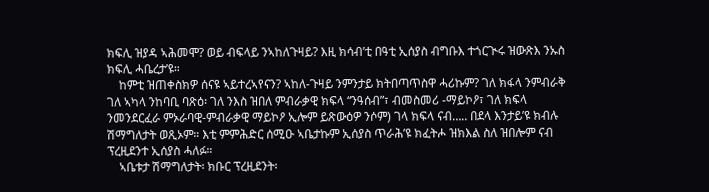ክፍሊ ዝያዳ ኣሕመሞ? ወይ ብፍላይ ንኣከለጉዛይ? እዚ ክሳብ’ቲ በዓቲ ኢሰያስ ብግቡእ ተጎርጒሩ ዝውጽእ ንኡስ ክፍሊ ሓቤረታ’ዩ።
    ከምቲ ዝጠቀስክዎ ሰናዩ ኣይተረኣየናን? ኣከለ-ጉዛይ ንምንታይ ክትበጣጥስዋ ሓሪኩም? ገለ ክፋላ ንምብራቅ ገለ ኣካላ ንከባቢ ባጽዕ፡ ገለ ንእስ ዝበለ ምብራቃዊ ክፍላ “ንዓሰብ”፣ ብመስመሪ -ማይኮዖ፣ ገለ ክፍላ ንመንደርፈራ ምኦራባዊ-ምብራቃዊ ማይኮዖ ኢሎም ይጽውዕዎ ንሶም) ገላ ክፍላ ናብ….. በደላ እንታይ’ዩ ክብሉ ሽማግለታት ወጺኦም። እቲ ምምሕድር ሰሚዑ ኣቤታኩም ኢሰያስ ጥራሕ’ዩ ክፈትሖ ዝክእል ስለ ዝበሎም ናብ ፕረዚደንተ ኢሰያስ ሓለፉ።
    ኣቤቱታ ሽማግለታት፡ ክቡር ፕረዚደንት፡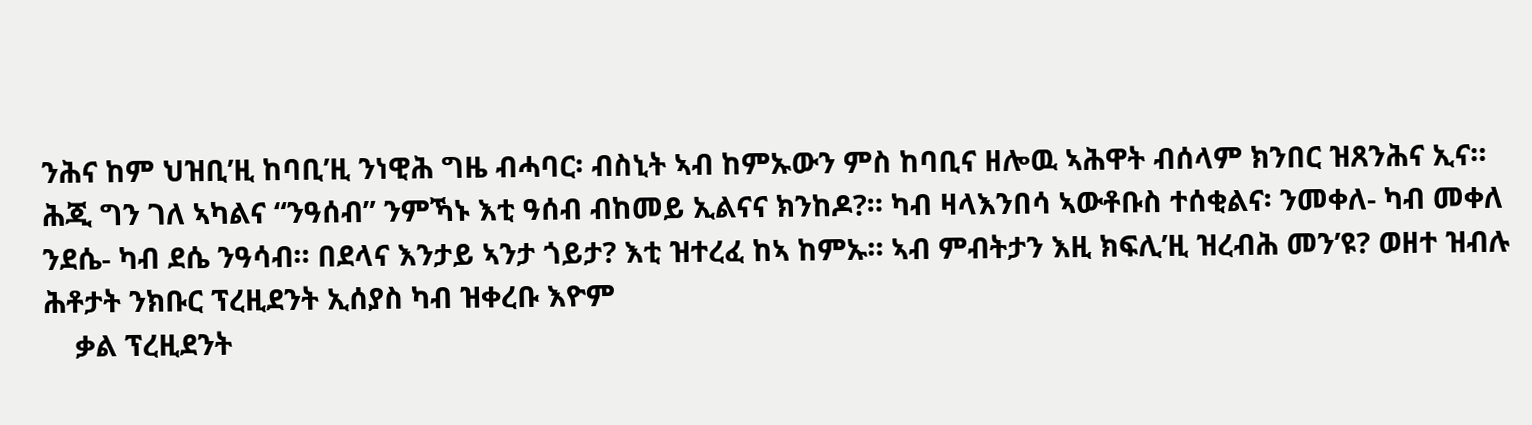ንሕና ከም ህዝቢ’ዚ ከባቢ’ዚ ንነዊሕ ግዜ ብሓባር፡ ብስኒት ኣብ ከምኡውን ምስ ከባቢና ዘሎዉ ኣሕዋት ብሰላም ክንበር ዝጸንሕና ኢና። ሕጂ ግን ገለ ኣካልና “ንዓሰብ” ንምኻኑ እቲ ዓሰብ ብከመይ ኢልናና ክንከዶ?። ካብ ዛላእንበሳ ኣውቶቡስ ተሰቂልና፡ ንመቀለ- ካብ መቀለ ንደሴ- ካብ ደሴ ንዓሳብ። በደላና እንታይ ኣንታ ጎይታ? እቲ ዝተረፈ ከኣ ከምኡ። ኣብ ምብትታን እዚ ክፍሊ’ዚ ዝረብሕ መን’ዩ? ወዘተ ዝብሉ ሕቶታት ንክቡር ፕረዚደንት ኢሰያስ ካብ ዝቀረቡ እዮም
    ቃል ፕረዚደንት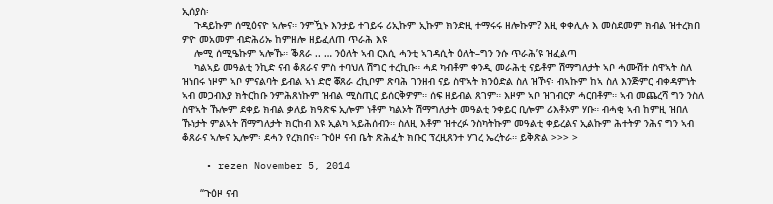ኢሰያስ፡
    ጉዳይኩም ሰሚዕናዮ ኣሎና። ንምዃኑ እንታይ ተገይሩ ሪኢኩም ኢኩም ክንድዚ ተማሩሩ ዘሎኩም? እዚ ቀቀሊሉ እ መስደመም ክብል ዝተረክበ ዎዮ መአመም ብድሕሪኡ ከምዘሎ ዘይፈለጠ ጥራሕ እዩ
    ሎሚ ሰሚዔኩም ኣሎኹ። ቕጸራ .. … ንዕለት ኣብ ርእሲ ሓንቲ ኣገዳሲት ዕለት–ግን ንሱ ጥራሕ’ዩ ዝፈልጣ
    ካልኣይ መዓልቲ ንኪድ ናብ ቆጸራና ምስ ተባህለ ሽግር ተረኪቡ። ሓደ ካብቶም ቀንዲ መራሕቲ ናይቶም ሽማግለታት ኣቦ ሓሙሽተ ስዋኣት ስለ ዝነበሩ ነዞም ኣቦ ምናልባት ይብል ኣነ ድሮ ቖጸራ ረኪቦም ጽባሕ ገንዘብ ናይ ስዋኣት ክንዕድል ስለ ዝኾና፡ ብኣኩም ከኣ ስለ እንጅምር ብቀዳምነት ኣብ መጋብእያ ክትርከቡ ንምሕጸነኩም ዝብል ሚስጢር ይሰርቅዎም። ሰፍ ዘይብል ጸገም። እዞም ኣቦ ዝገብርዎ ሓርበቶም። ኣብ መጨረሻ ግን ንስለ ስዋኣት ኹሎም ደቀይ ክብል ቃለይ ክዓጽፍ ኢሎም ነቶም ካልኦት ሽማግለታት መዓልቲ ንቀይር ቢሎም ሪእቶኦም ሃቡ። ብሓቂ ኣብ ከምዚ ዝበለ ኹነታት ምልኣት ሽማግለታት ክርከብ እዩ ኢልካ ኣይሕሰብን። ስለዚ እቶም ዝተረፉ ንስካትኩም መዓልቲ ቀይረልና ኢልኩም ሕተትዎ ንሕና ግን ኣብ ቆጸራና ኣሎና ኢሎም፡ ደሓን የረክበና። ጉዕዞ ናብ ቤት ጽሕፈት ክቡር ፕረዚጸንተ ሃገረ ኤረትራ። ይቅጽል >>> >

    • rezen November 5, 2014

      “ጉዕዞ ናብ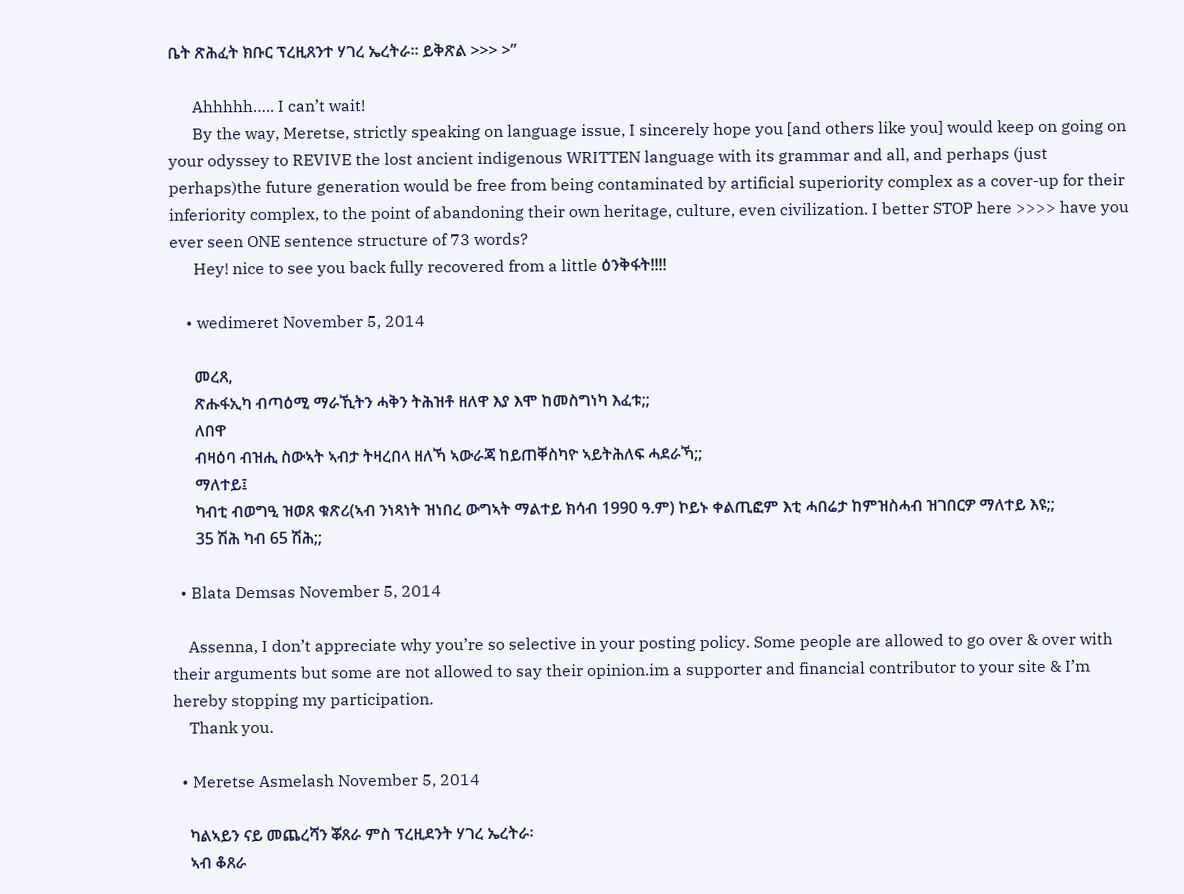ቤት ጽሕፈት ክቡር ፕረዚጸንተ ሃገረ ኤረትራ። ይቅጽል >>> >”

      Ahhhhh….. I can’t wait!
      By the way, Meretse, strictly speaking on language issue, I sincerely hope you [and others like you] would keep on going on your odyssey to REVIVE the lost ancient indigenous WRITTEN language with its grammar and all, and perhaps (just perhaps)the future generation would be free from being contaminated by artificial superiority complex as a cover-up for their inferiority complex, to the point of abandoning their own heritage, culture, even civilization. I better STOP here >>>> have you ever seen ONE sentence structure of 73 words?
      Hey! nice to see you back fully recovered from a little ዕንቅፋት!!!!

    • wedimeret November 5, 2014

      መረጸ,
      ጽሑፋኢካ ብጣዕሚ ማራኺትን ሓቅን ትሕዝቶ ዘለዋ እያ እሞ ከመስግነካ እፈቱ;;
      ለበዋ
      ብዛዕባ ብዝሒ ስውኣት ኣብታ ትዛረበላ ዘለኻ ኣውራጃ ከይጠቐስካዮ ኣይትሕለፍ ሓደራኻ;;
      ማለተይ፤
      ካብቲ ብወግዒ ዝወጸ ቁጽሪ(ኣብ ንነጻነት ዝነበረ ውግኣት ማልተይ ክሳብ 1990 ዓ.ም) ኮይኑ ቀልጢፎም እቲ ሓበሬታ ከምዝስሓብ ዝገበርዎ ማለተይ እዩ;;
      35 ሽሕ ካብ 65 ሽሕ;;

  • Blata Demsas November 5, 2014

    Assenna, I don’t appreciate why you’re so selective in your posting policy. Some people are allowed to go over & over with their arguments but some are not allowed to say their opinion.im a supporter and financial contributor to your site & I’m hereby stopping my participation.
    Thank you.

  • Meretse Asmelash November 5, 2014

    ካልኣይን ናይ መጨረሻን ቖጸራ ምስ ፕረዚደንት ሃገረ ኤረትራ፡
    ኣብ ቆጸራ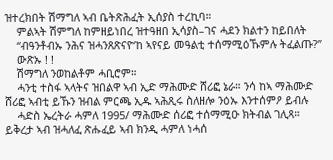ዝተረክበት ሽማግለ ኣብ ቤትጽሕፈት ኢሰያስ ተረኪባ።
    ምልኣት ሽምግለ ከምዘይነበረ ዝተዓዘበ ኢሳያስ–ገና ሓደን ክልተን ከይበለት
    “ብዓንቶብኡ ንሕና ዝሓንጸጽናዮ’ከ ኣየናይ መዓልቲ ተሰማሚዕኹምሉ ትፈልጡ?”
    ውጽኡ ! !
    ሽማግለ ንወከልቶም ሓቢሮም።
    ሓንቲ ተስፋ ኣላትና ዝበልዋ ኣብ ኢድ ማሕሙድ ሸሪፎ ኔራ። ንሳ ከኣ ማሕሙድ ሸሪፎ ኣብቲ ይኹን ዝብል ምርጫ ኢዱ ኣሕጺሩ ስለዘሎ ንዕኡ እንተሰምዖ ይብሉ
    ሓድስ ኤረትራ ሓምለ 1995/ ማሕሙድ ሰሪፎ ተሰማሚዑ ክትብል ገሊጻ። ይቅረታ ኣብ ዝሓለፈ ጽሑፈይ ኣብ ክንዲ ሓምለ ነሓሰ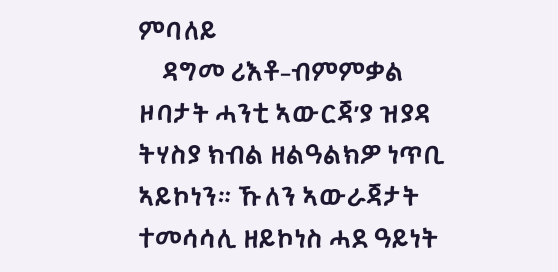ምባለይ
    ዳግመ ሪእቶ–ብምምቃል ዞባታት ሓንቲ ኣውርጃ’ያ ዝያዳ ትሃስያ ክብል ዘልዓልክዎ ነጥቢ ኣይኮነን። ኹለን ኣውራጃታት ተመሳሳሊ ዘይኮነስ ሓደ ዓይነት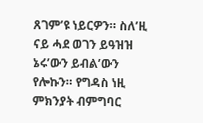ጸገም’ዩ ነይርዎን። ስለ’ዚ ናይ ሓደ ወገን ይዓዝዝ ኔሩ’ውን ይብል’ውን የሎኩን። የግዳስ ነዚ ምክንያት ብምግባር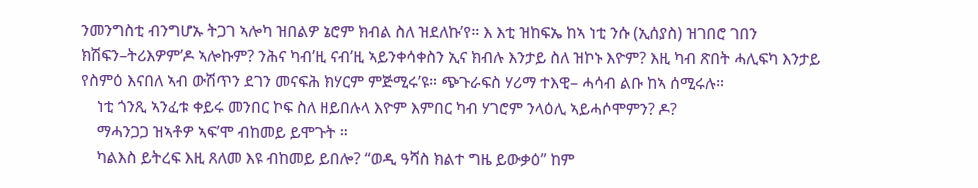ንመንግስቲ ብንግሆኡ ትጋገ ኣሎካ ዝበልዎ ኔሮም ክብል ስለ ዝደለኩ’የ። እ እቲ ዝከፍኤ ከኣ ነቲ ንሱ (ኢሰያስ) ዝገበሮ ገበን ክሽፍን–ትሪእዎም’ዶ ኣሎኩም? ንሕና ካብ’ዚ ናብ’ዚ ኣይንቀሳቀስን ኢና ክብሉ እንታይ ስለ ዝኮኑ እዮም? እዚ ካብ ጽበት ሓሊፍካ እንታይ የስምዕ እናበለ ኣብ ውሽጥን ደገን መናፍሕ ክሃርም ምጅሚሩ’ዩ። ጭጉራፍስ ሃሪማ ተእዊ– ሓሳብ ልቡ ከኣ ሰሚሩሉ።
    ነቲ ጎንጺ ኣንፈቱ ቀይሩ መንበር ኮፍ ስለ ዘይበሉላ እዮም እምበር ካብ ሃገሮም ንላዕሊ ኣይሓሶሞምን? ዶ?
    ማሓንጋጋ ዝኣቶዎ ኣፍ’ሞ ብከመይ ይሞጉት ።
    ካልእስ ይትረፍ እዚ ጸለመ እዩ ብከመይ ይበሎ? “ወዲ ዓሻስ ክልተ ግዜ ይውቃዕ” ከም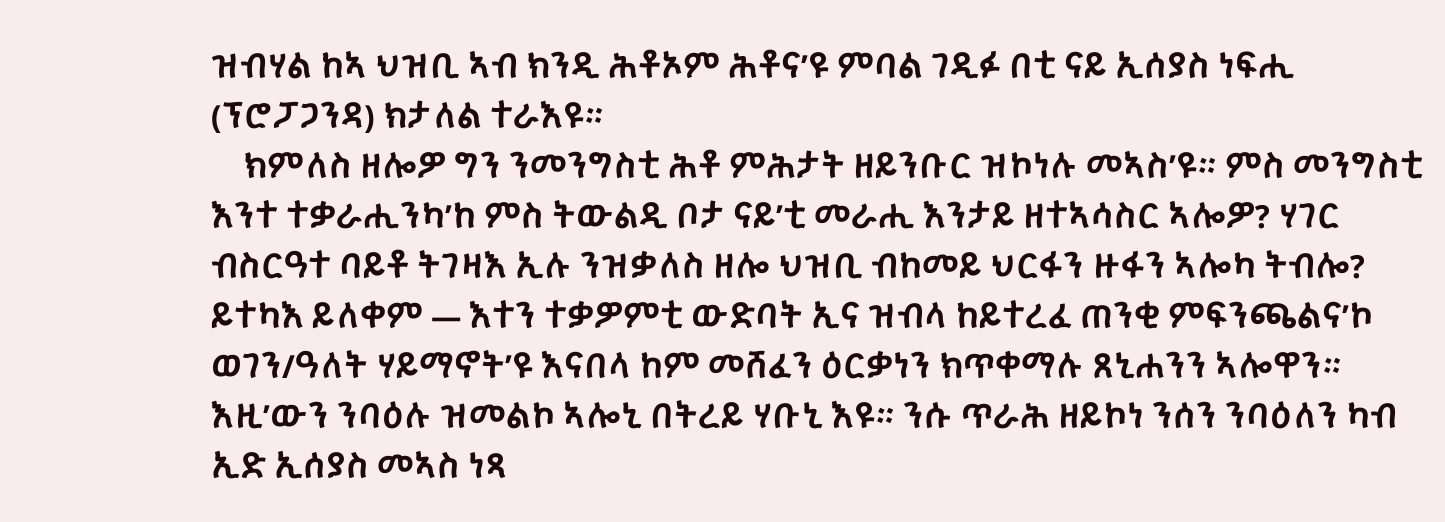ዝብሃል ከኣ ህዝቢ ኣብ ክንዲ ሕቶኦም ሕቶና’ዩ ምባል ገዲፉ በቲ ናይ ኢሰያስ ነፍሒ (ፕሮፓጋንዳ) ክታለል ተራእዩ።
    ክምለስ ዘሎዎ ግን ንመንግስቲ ሕቶ ምሕታት ዘይንቡር ዝኮነሉ መኣስ’ዩ። ምስ መንግስቲ እንተ ተቃራሒንካ’ከ ምስ ትውልዲ ቦታ ናይ’ቲ መራሒ እንታይ ዘተኣሳስር ኣሎዎ? ሃገር ብስርዓተ ባይቶ ትገዛእ ኢሉ ንዝቃለስ ዘሎ ህዝቢ ብከመይ ህርፋን ዙፋን ኣሎካ ትብሎ? ይተካእ ይለቀም — እተን ተቃዎምቲ ውድባት ኢና ዝብላ ከይተረፈ ጠንቂ ምፍንጫልና’ኮ ወገን/ዓለት ሃይማኖት’ዩ እናበላ ከም መሸፈን ዕርቃነን ክጥቀማሉ ጸኒሐንን ኣሎዋን። እዚ’ውን ንባዕሉ ዝመልኮ ኣሎኒ በትረይ ሃቡኒ እዩ። ንሱ ጥራሕ ዘይኮነ ንሰን ንባዕለን ካብ ኢድ ኢሰያስ መኣስ ነጻ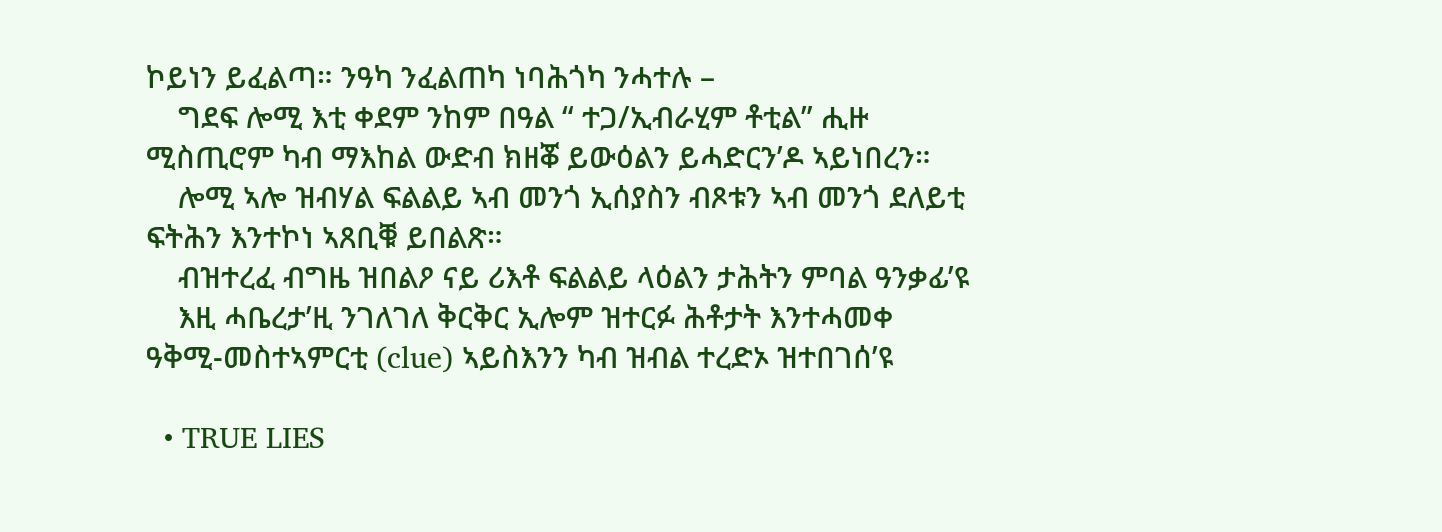ኮይነን ይፈልጣ። ንዓካ ንፈልጠካ ነባሕጎካ ንሓተሉ –
    ግደፍ ሎሚ እቲ ቀደም ንከም በዓል “ ተጋ/ኢብራሂም ቶቲል” ሒዙ ሚስጢሮም ካብ ማእከል ውድብ ክዘቖ ይውዕልን ይሓድርን’ዶ ኣይነበረን።
    ሎሚ ኣሎ ዝብሃል ፍልልይ ኣብ መንጎ ኢሰያስን ብጾቱን ኣብ መንጎ ደለይቲ ፍትሕን እንተኮነ ኣጸቢቑ ይበልጽ።
    ብዝተረፈ ብግዜ ዝበልዖ ናይ ሪእቶ ፍልልይ ላዕልን ታሕትን ምባል ዓንቃፊ’ዩ
    እዚ ሓቤረታ’ዚ ንገለገለ ቅርቅር ኢሎም ዝተርፉ ሕቶታት እንተሓመቀ ዓቅሚ-መስተኣምርቲ (clue) ኣይስእንን ካብ ዝብል ተረድኦ ዝተበገሰ’ዩ

  • TRUE LIES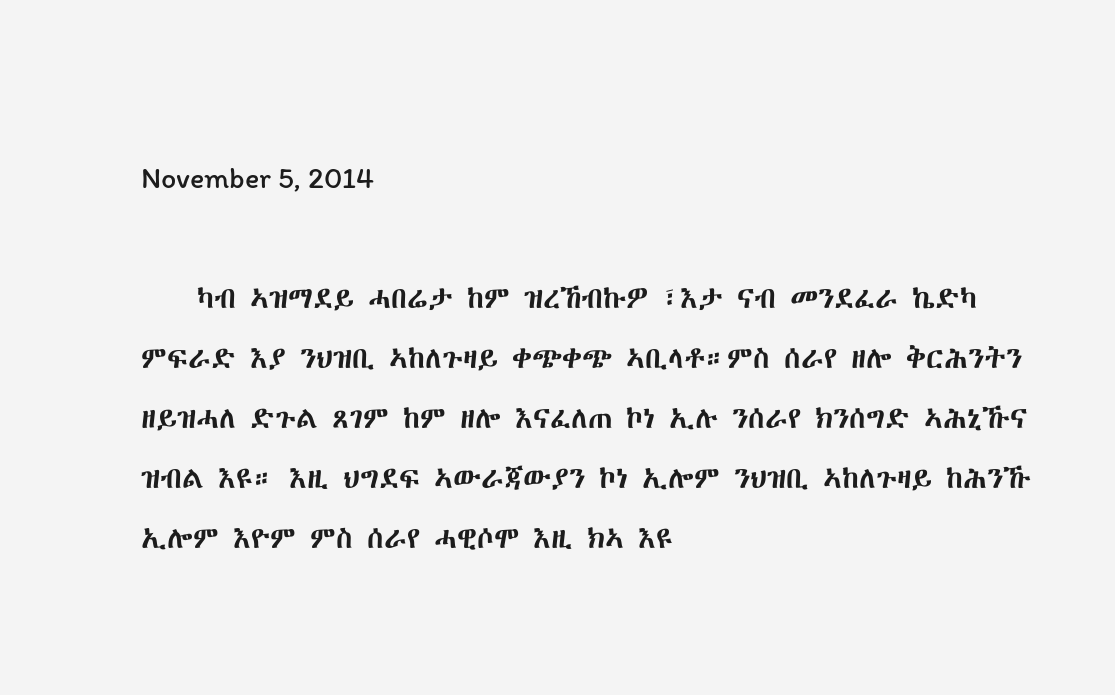November 5, 2014

    ካብ ኣዝማደይ ሓበሬታ ከም ዝረኸብኩዎ ፣እታ ናብ መንደፈራ ኬድካ ምፍራድ እያ ንህዝቢ ኣከለጉዛይ ቀጭቀጭ ኣቢላቶ።ምስ ሰራየ ዘሎ ቅርሕንትን ዘይዝሓለ ድጉል ጸገም ከም ዘሎ እናፈለጠ ኮነ ኢሉ ንሰራየ ክንሰግድ ኣሕኒኹና ዝብል እዩ። እዚ ህግደፍ ኣውራጃውያን ኮነ ኢሎም ንህዝቢ ኣከለጉዛይ ከሕንኹ ኢሎም እዮም ምስ ሰራየ ሓዊሶሞ እዚ ክኣ እዩ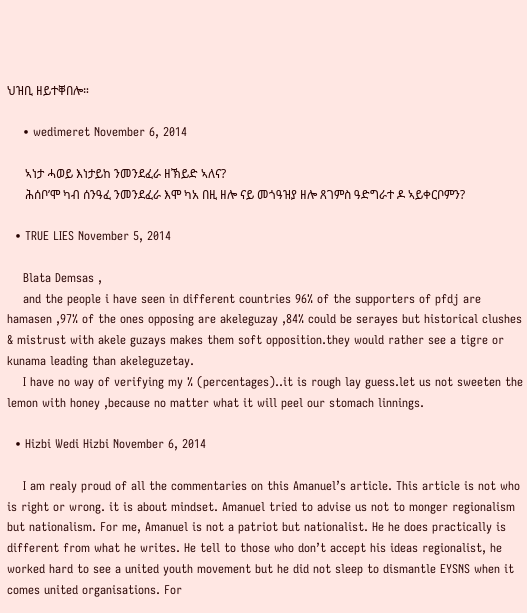ህዝቢ ዘይተቐበሎ።

    • wedimeret November 6, 2014

      ኣነታ ሓወይ እነታይከ ንመንደፈራ ዘኽይድ ኣለና?
      ሕሰቦ’ሞ ካብ ሰንዓፈ ንመንደፈራ እሞ ካአ በዚ ዘሎ ናይ መጎዓዝያ ዘሎ ጸገምስ ዓድግራተ ዶ ኣይቀርቦምን?

  • TRUE LIES November 5, 2014

    Blata Demsas ,
    and the people i have seen in different countries 96% of the supporters of pfdj are hamasen ,97% of the ones opposing are akeleguzay ,84% could be serayes but historical clushes & mistrust with akele guzays makes them soft opposition.they would rather see a tigre or kunama leading than akeleguzetay.
    I have no way of verifying my % (percentages)..it is rough lay guess.let us not sweeten the lemon with honey ,because no matter what it will peel our stomach linnings.

  • Hizbi Wedi Hizbi November 6, 2014

    I am realy proud of all the commentaries on this Amanuel’s article. This article is not who is right or wrong. it is about mindset. Amanuel tried to advise us not to monger regionalism but nationalism. For me, Amanuel is not a patriot but nationalist. He he does practically is different from what he writes. He tell to those who don’t accept his ideas regionalist, he worked hard to see a united youth movement but he did not sleep to dismantle EYSNS when it comes united organisations. For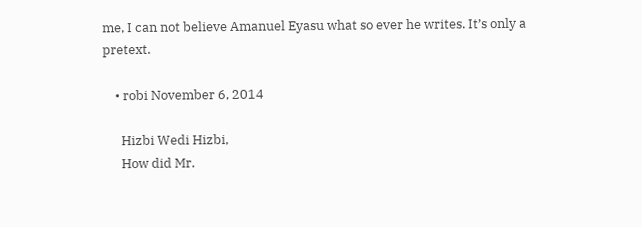me, I can not believe Amanuel Eyasu what so ever he writes. It’s only a pretext.

    • robi November 6, 2014

      Hizbi Wedi Hizbi,
      How did Mr.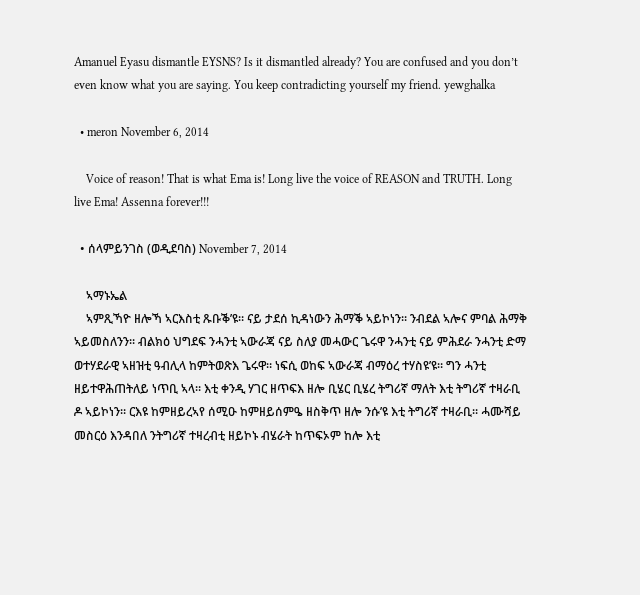Amanuel Eyasu dismantle EYSNS? Is it dismantled already? You are confused and you don’t even know what you are saying. You keep contradicting yourself my friend. yewghalka

  • meron November 6, 2014

    Voice of reason! That is what Ema is! Long live the voice of REASON and TRUTH. Long live Ema! Assenna forever!!!

  • ሰላምይንገስ (ወዲደባስ) November 7, 2014

    ኣማኑኤል
    ኣምጺኻዮ ዘሎኻ ኣርእስቲ ጹቡቕ’ዩ። ናይ ታደሰ ኪዳነውን ሕማቕ ኣይኮነን። ንብደል ኣሎና ምባል ሕማቅ ኣይመስለንን። ብልክዕ ህግደፍ ንሓንቲ ኣውራጃ ናይ ስለያ መሓውር ጌሩዋ ንሓንቲ ናይ ምሕደራ ንሓንቲ ድማ ወተሃደራዊ ኣዘዝቲ ዓብሊላ ከምትወጽእ ጌሩዋ። ነፍሲ ወከፍ ኣውራጃ ብማዕረ ተሃስዩ’ዩ። ግን ሓንቲ ዘይተዋሕጠትለይ ነጥቢ ኣላ። እቲ ቀንዲ ሃገር ዘጥፍእ ዘሎ ቢሄር ቢሄረ ትግሪኛ ማለት እቲ ትግሪኛ ተዛራቢ ዶ ኣይኮነን። ርእዩ ከምዘይረኣየ ሰሚዑ ከምዘይሰምዔ ዘስቅጥ ዘሎ ንሱ’ዩ እቲ ትግሪኛ ተዛራቢ። ሓሙሻይ መስርዕ እንዳበለ ንትግሪኛ ተዛረብቲ ዘይኮኑ ብሄራት ከጥፍኦም ከሎ እቲ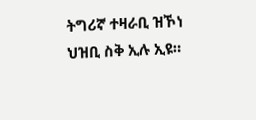ትግሪኛ ተዛራቢ ዝኾነ ህዝቢ ስቅ ኢሉ ኢዩ።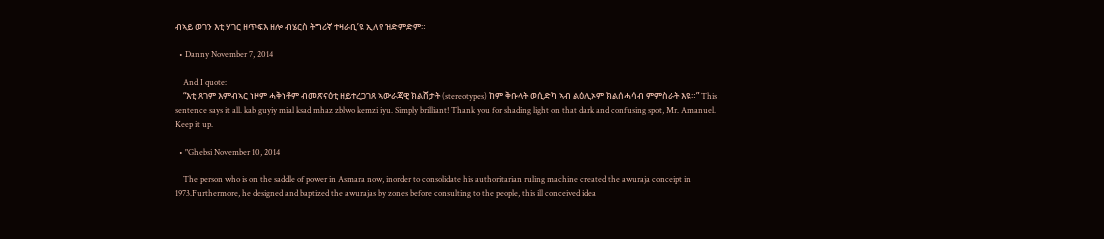ብኣይ ወገን እቲ ሃገር ዘጥፍእ ዘሎ ብሄርስ ትግሪኛ ተዛራቢ’ዩ ኢለየ ዝድምድም።

  • Danny November 7, 2014

    And I quote:
    “እቲ ጸገም እምብኣር ነዞም ሓቅነቶም ብመጽናዕቲ ዘይተረጋገጸ ኣውራጃዊ ክልሸታት (stereotypes) ከም ቅቡላት ወሲድካ ኣብ ልዕሊኦም ክልሰሓሳብ ምምስራት እዩ።” This sentence says it all. kab guyiy mial ksad mhaz zblwo kemzi iyu. Simply brilliant! Thank you for shading light on that dark and confusing spot, Mr. Amanuel. Keep it up.

  • "Ghebsi November 10, 2014

    The person who is on the saddle of power in Asmara now, inorder to consolidate his authoritarian ruling machine created the awuraja conceipt in 1973.Furthermore, he designed and baptized the awurajas by zones before consulting to the people, this ill conceived idea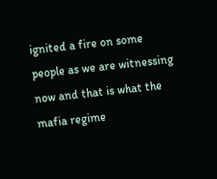ignited a fire on some people as we are witnessing now and that is what the mafia regime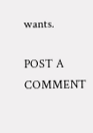wants.

POST A COMMENT